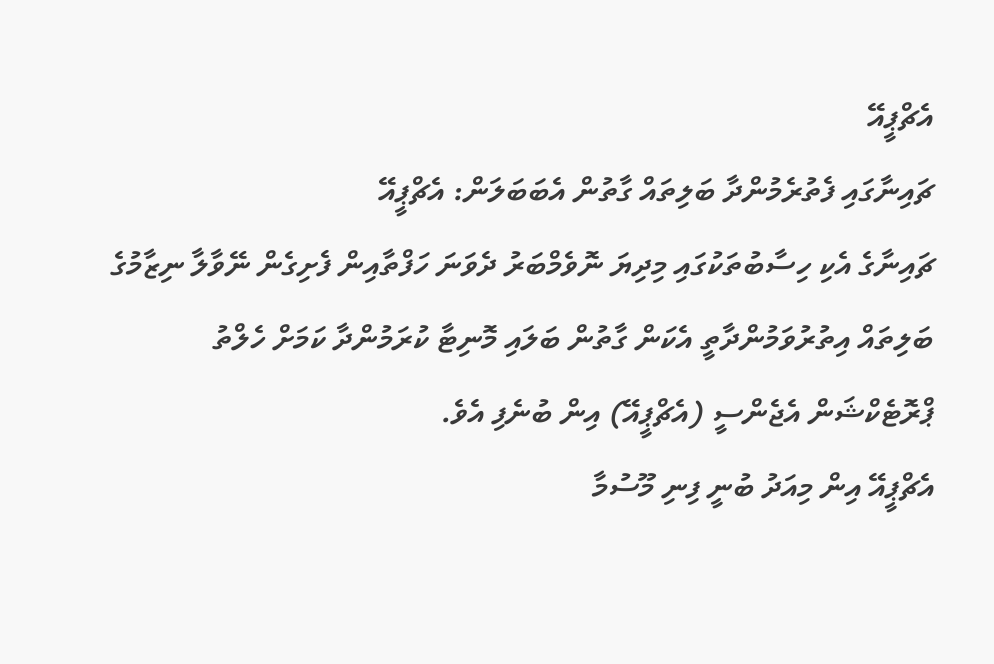އެޗްޕީއޭ
ޗައިނާގައި ފެތުރެމުންދާ ބަލިތައް ގާތުން އެބަބަލަން: އެޗްޕީއޭ
ޗައިނާގެ އެކި ހިސާބުތަކުގައި މިދިޔަ ނޮވެމްބަރު ދެވަނަ ހަފްތާއިން ފެށިގެން ނޭވާލާ ނިޒާމުގެ ބަލިތައް އިތުރުވަމުންދާތީ އެކަން ގާތުން ބަލައި މޮނިޓާ ކުރަމުންދާ ކަމަށް ހެލްތު ޕްރޮޓެކްޝަން އެޖެންސީ (އެޗްޕީއޭ) އިން ބުނެފި އެވެ.
އެޗްޕީއޭ އިން މިއަދު ބުނީ ފިނި މޫސުމާ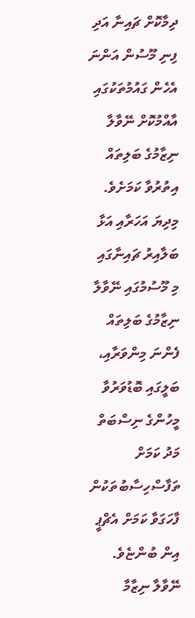ދިމާކޮށް ޗައިނާ އަދި ފިނި މޫސުން އަންނަ އެހެން ގައުމުތަކުގައި އާއްމުކޮށް ނޭވާލާ ނިޒާމުގެ ބަލިތައް އިތުރުވާ ކަމަށެވެ.
މިދިޔަ އަހަރާއި އަޅާ ބަލާއިރު ޗައިނާގައި މި މޫސުމުގައި ނޭވާލާ ނިޒާމުގެ ބަލިތައް ފެންނަ މިންވަރާއި، ބަލީގައި ބޮޑުވަރުވާ މީހުންގެ ނިސްބަތް މަދު ކަމަށް ތަފާސްހިސާބުތަކުން ފާހަގަވާ ކަމަށް އެޗްޕީ އިން ބުންޏެވެ.
ނޭވާލާ ނިޒާމާ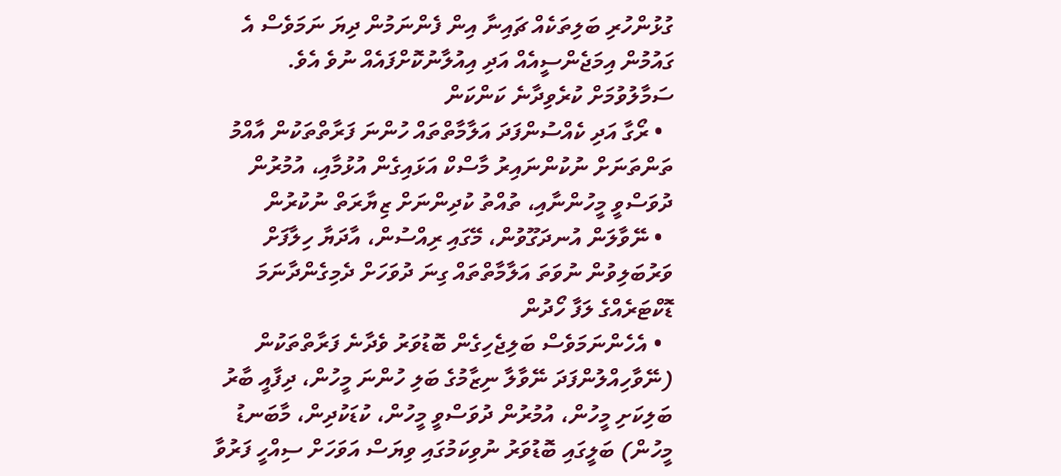ގުޅުންހުރި ބަލިތަކެއް ޗައިނާ އިން ފެންނަމުން ދިޔަ ނަމަވެސް އެ ގައުމުން އިމަޖެންސީއެއް އަދި އިއުލާނުކޮށްފައެއް ނުވެ އެވެ.
ސަމާލުވުމަށް ކުރެވިދާނެ ކަންކަން
  • ރޯގާ އަދި ކެއްސުންފަދަ އަލާމާތްތައް ހުންނަ ފަރާތްތަކުން އާއްމު ތަންތަނަށް ނުކުންނައިރު މާސްކް އަޅައިގެން އުޅުމާއި، އުމުރުން ދުވަސްވީ މީހުންނާއި، ތުއްތު ކުދިންނަށް ޒިޔާރަތް ނުކުރުން
  • ނޭވާލަން އުނދަގޫވުން، މޭގައި ރިއްސުން، އާދަޔާ ހިލާފަށް ވަރުބަލިވުން ނުވަތަ އަލާމާތްތައް ގިނަ ދުވަހަށް ދެމިގެންދާނަމަ ޑޮކްޓަރެއްގެ ލަފާ ހޯދުން
  • އެހެންނަމަވެސް ބަލިޖެހިގެން ބޮޑުވަރު ވެދާނެ ފަރާތްތަކުން (ނޭވާހިއްލުންފަދަ ނޭވާލާ ނިޒާމުގެ ބަލި ހުންނަ މީހުން، ދިފާއީ ބާރު ބަލިކަށި މީހުން، އުމުރުން ދުވަސްވީ މީހުން، ކުޑަކުދިން، މާބަނޑު މީހުން) ބަލީގައި ބޮޑުވަރު ނުވިކަމުގައި ވިޔަސް އަވަހަށް ސިއްހީ ފަރުވާ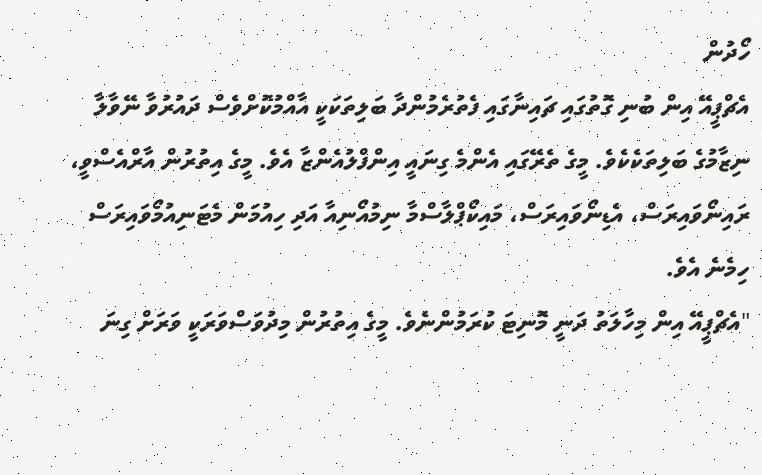ހޯދުން
އެޗްޕީއޭ އިން ބުނި ގޮތުގައި ޗައިނާގައި ފެތުރެމުންދާ ބަލިތަކަކީ އާއްމުކޮށްވެސް ދައުރުވާ ނޭވާލާ ނިޒާމުގެ ބަލިތަކެކެވެ. މީގެ ތެރޭގައި އެންމެ ގިނައީ އިންފްލުއެންޒާ އެވެ. މީގެ އިތުރުން އާރްއެސްވީ، ރައިނޯވައިރަސް، އެޑިނޯވައިރަސް، މައިކޯޕްލާސްމާ ނިމުއޯނިއާ އަދި ހިއުމަން މެޓަނިއުމޯވައިރަސް ހިމެނެ އެވެ.
"އެޗްޕީއޭ އިން މިހާލަތު ދަނީ މޮނިޓަ ކުރަމުންނެވެ. މީގެ އިތުރުން މިދުވަސްވަރަކީ ވަރަށް ގިނަ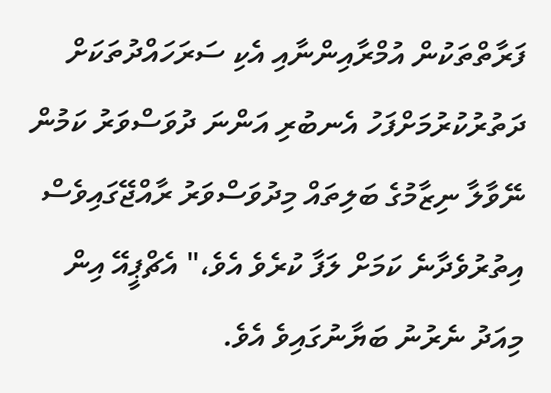ފަރާތްތަކުން އުމްރާއިންނާއި އެކި ސަރަހައްދުތަކަށް ދަތުރުކުރުމަށްފަހު އެނބުރި އަންނަ ދުވަސްވަރު ކަމުން ނޭވާލާ ނިޒާމުގެ ބަލިތައް މިދުވަސްވަރު ރާއްޖޭގައިވެސް އިތުރުވެދާނެ ކަމަށް ލަފާ ކުރެވެ އެވެ،" އެޗްޕީއޭ އިން މިއަދު ނެރުނު ބަޔާނުގައިވެ އެވެ.